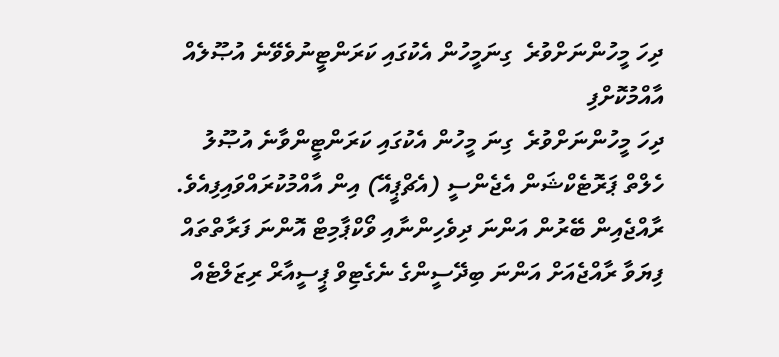ދިހަ މީހުންނަށްވުރެ  ގިނަމީހުން އެކުގައި ކަރަންޓީނުވެވޭނެ އުޞޫލެއް އާއްމުކޮށްފި
ދިހަ މީހުންނަށްވުރެ  ގިނަ މީހުން އެކުގައި ކަރަންޓީންވާނެ އުޞޫލު ހެލްތް ޕަރޮޓެކްޝަން އެޖެންސީ (އެޗްޕީއޭ) އިން އާއްމުކުރައްވައިފިއެވެ.
ރާއްޖެއިން ބޭރުން އަންނަ ދިވެހިންނާއި ވޯކްޕާމިޓް އޮންނަ ފަރާތްތައް ފިޔަވާ ރާއްޖެއަށް އަންނަ ބިދޭސީންގެ ނެގެޓިވް ޕީސީއާރް ރިޒަލްޓެއް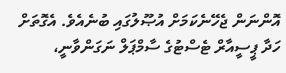އޮންނަން ޖެހޭނެކަމަށް އުޞޫލުގައި ބުނެއެވެ. އެގޮތަށް ހަދާ ޕީސީއާރް ޓެސްޓުގެ ސާމްޕަލް ނަގަންވާނީ،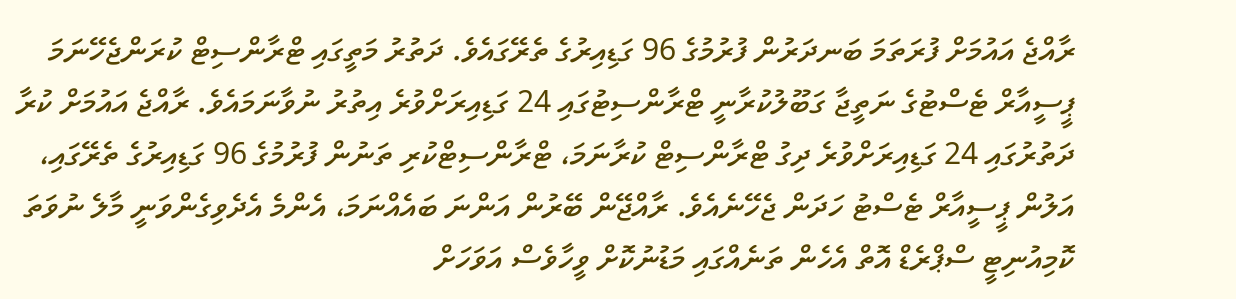ރާއްޖެ އައުމަށް ފުރަތަމަ ބަނދަރުން ފުރުމުގެ 96 ގަޑިއިރުގެ ތެރޭގައެވެ. ދަތުރު މަތީގައި ޓްރާންސިޓް ކުރަންޖެހޭނަމަ ޕީސީއާރް ޓެސްޓުގެ ނަތީޖާ ގަބޫލުކުރާނީ ޓްރާންސިޓުގައި 24 ގަޑިއިރަށްވުރެ އިތުރު ނުވާނަމައެވެ. ރާއްޖެ އައުމަށް ކުރާ ދަތުރުގައި 24 ގަޑިއިރަށްވުރެ ދިގު ޓްރާންސިޓް ކުރާނަމަ، ޓްރާންސިޓްކުރި ތަނުން ފުރުމުގެ 96 ގަޑިއިރުގެ ތެރޭގައި، އަލުން ޕީސީއާރް ޓެސްޓު ހަދަން ޖެހޭނެއެވެ. ރާއްޖޭން ބޭރުން އަންނަ ބައެއްނަމަ، އެންމެ އެދެވިގެންވަނީ މާލެ ނުވަތަ ކޮމިއުނިޓީ ސްޕްރެޑް އޮތް އެހެން ތަނެއްގައި މަޑުނުކޮށް ވީހާވެސް އަވަހަށް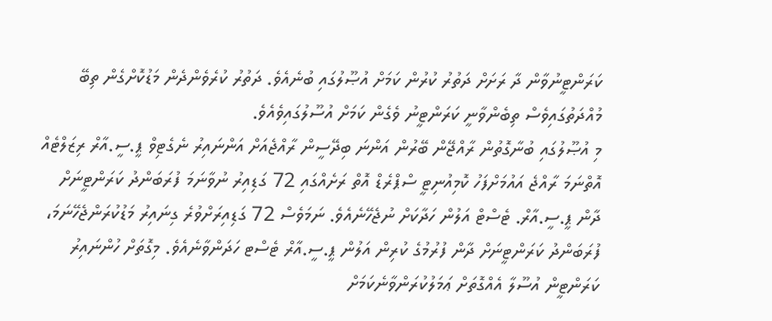ކަރަންޓީނުވާން ދާ ރަށަށް ދަތުރު ކުރުން ކަމަށް އުޞޫލުގައި ބުނެއެވެ. ދަތުރު ކުރެވެންދެން މަޑުކޮށްގެން ތިބޭ މުއްދަތުގައިވެސް ތިބެންވާނީ ކަރަންޓީނު ވެގެން ކަމަށް އުސޫލުގައިވެއެވެ.
މި އުޞޫލުގައި ބުނާގޮތުން ރާއްޖޭން ބޭރުން އަންނަ ބިދޭސީން ރާއްޖެއަށް އަންނައިރު ނެގެޓިވް ޕީ.ސީ.އާރް ރިޒަލްޓެއް އޮތްނަމަ ރާއްޖެ އައުމަށްފަހު ކޮމިއުނިޓީ ސްޕްރެޑް އޮތް ރަށެއްގައި 72 ގަޑިއިރު ނުވާނަމަ ފުރަބަންދު ކަރަންޓީނަށް ދާން ޕީ.ސީ.އާރް. ޓެސްޓް އަލުން ހަދާކަށް ނުޖެހޭނެއެވެ. ނަމަވެސް 72 ގަޑިއިރަށްވުރެ ގިނައިރު މަޑުކުރަންޖެހޭނަމަ، ފުރަބަންދު ކަރަންޓީނަށް ދާން ފުރުމުގެ ކުރިން އަލުން ޕީ.ސީ.އާރް ޓެސްޓ ހަދަންވާނެއެވެ. މިގޮތަށް ހުންނައިރު ކަރަންޓީން އުސޫލާ އެއްގޮތަށް ޢަމަލުކުރަންވާނެކަމަށް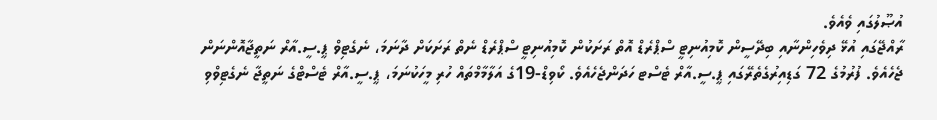އުޞޫލުގައި ވެއެވެ.
ރާއްޖޭގައި އުޅޭ ދިވެހިންނާއި ބިދޭސީން ކޮމިއުނިޓީ ސްޕްރެޑް އޮތް ރަށަކުން ކޮމިއުނިޓީ ސްޕްރެޑް ނެތް ރަށަކަށް ދާނަމަ، ނެގެޓިވް ޕީ.ސީ.އާރް ނަތީޖާއޮންނަން ޖެހެއެވެ. ފުރުމުގެ 72 ގަޑިއިރުގެތެރޭގައި ޕީ.ސީ.އާރް ޓެސްޓ ހަދަންޖެހެއެވެ. ކޯވިޑް-19ގެ އަލާމާމްތައް ހުރި މީހަކުނަމަ، ޕީ.ސީ.އާރް ޓެސްޓްގެ ނަތީޖާ ނެގެޓިވްވި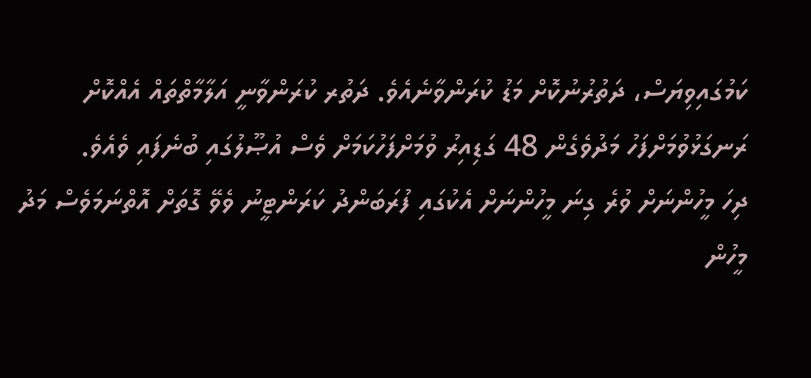ކަމުގައިވިޔަސް، ދަތުރުނުކޮށް މަޑު ކުރަންވާނެއެވެ. ދަތުރ ކުރަންވާނީ އަލާމާތްތައް އެއްކޮށް ރަނގަޅުވުމަށްފަހު މަދުވެގެން 48 ގަޑިއިރު ވުމަށްފަހުކަމަށް ވެސް އުޞޫލުގައި ބުނެފައި ވެއެވެ.
ދިހަ މީހުންނަށް ވުރެ ގިނަ މީހުންނަށް އެކުގައި ފުރަބަންދު ކަރަންޓީނު ވެވޭ ގޮތަށް އޮތްނަމަވެސް މަދު މީހުން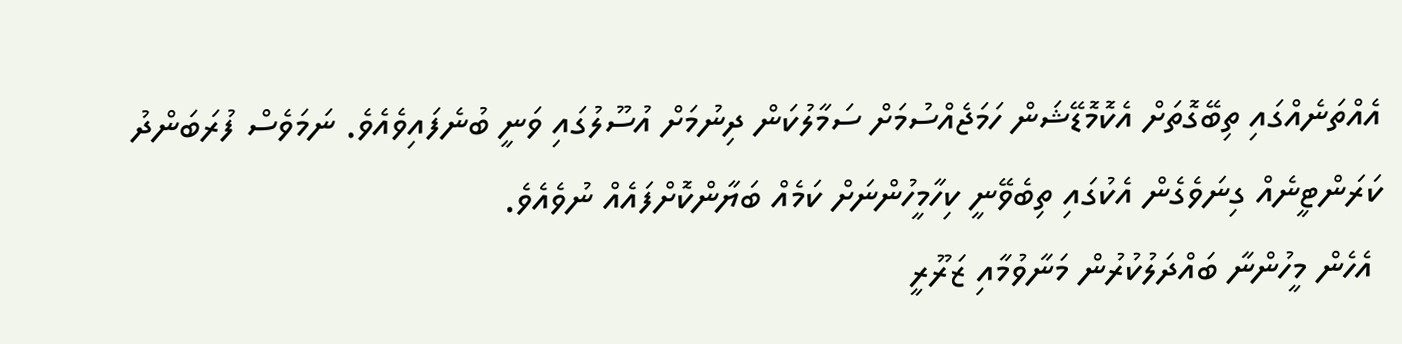އެއްތަނެއްގައި ތިބޭގޮތަށް އެކޮމޮޑޭޝަން ހަމަޖެއްސުމަށް ސަމާލުކަން ދިނުމަށް އުސޫލުގައި ވަނީ ބުނެފައިވެއެވެ. ނަމަވެސް ފުރަބަންދު ކަރަންޓީނެއް ގިނަވެގެން އެކުގައި ތިބެވޭނީ ކިހާމީހުންނަށް ކަމެއް ބަޔާންކޮށްފައެއް ނުވެއެވެ.
 އެހެން މީހުންނާ ބައްދަލުކުރުން މަނާވުމާއި ޒަރޫރީ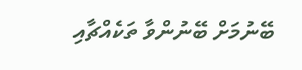ބޭނުމަށް ބޭނުންވާ ތަކެއްޗާއި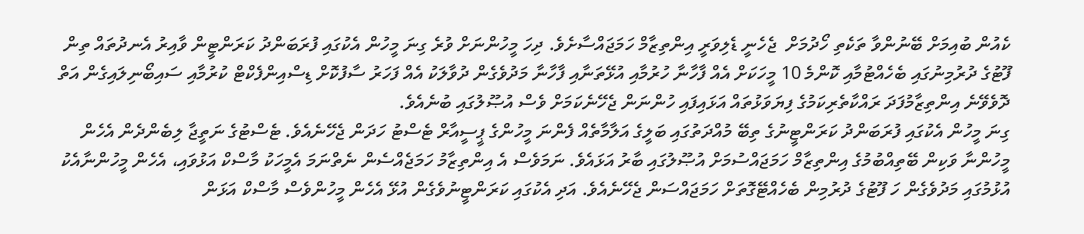ކެއުން ބުއިމަށް ބޭނުންވާ ތަކެތި ހޯދުމަށް  ޖެހެނީ ޑެލިވަރީ އިންތިޒާމް ހަމަޖައްސާށެވެ. ދިހަ މީހުންނަށް ވުރެ ގިނަ މީހުން އެކުގައި ފުރަބަންދު ކަރަންޓީން ވާއިރު އެނދުތައް ތިން ފޫޓުގެ ދުރުމިނުގައި ބެހެއްޓުމާއި ކޮންމެ 10 މީހަކަށް އެއް ފާހާނާ ހުރުމާއި އުޅޭތަނާއި ފާހާނާ މަދުވެގެން ދުވާލަކު އެއް ފަހަރު ސާފުކޮށް ޑިސްއިންފެކްޓް ކުރުމާއި ސައިބޯނިލައިގެން އަތް ދޮވެވޭނެ އިންތިޒާމުފަދަ ރައްކާތެރިކަމުގެ ފިޔަވަޅުތައް އަޅައިފައި ހުންނަން ޖެހޭނެކަމަށް ވެސް އުޞޫލުގައި ބުނެއެވެ.
ގިނަ މީހުން އެކުގައި ފުރަބަންދު ކަރަންޓީނުގެ ތިބޭ މުއްދަތުގައި ބަލީގެ އަލާމާތެއް ފެންނަ މީހުންގެ ޕީސީއާރް ޓެސްޓު ހަދަން ޖެހޭނެއެވެ. ޓެސްޓުގެ ނަތީޖާ ލިބެންދެން އެހެން މީހުންނާ ވަކިން ބޭތިއްބުމުގެ އިންތިޒާމް ހަމަޖައްސުމަށް އުޞޫލުގައި ބާރު އަޅައެވެ. ނަމަވެސް އެ އިންތިޒާމު ހަމަޖެއްސެން ނެތްނަމަ އެމީހަކު މާސްކް އަޅުވައި، އެހެން މީހުންނާއެކު އުޅުމުގައި މަދުވެގެން ހަ ފޫޓުގެ ދުރުމިން ބެހެއްޓޭގޮތަށް ހަމަޖައްސަން ޖެހޭނެއެވެ. އަދި އެކުގައި ކަރަންޓީނުވެގެން އުޅޭ އެހެން މީހުންވެސް މާސްކް އަޅަން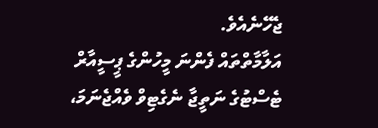ޖެހޭނެއެވެ.
އަލާމާތްތައް ފެންނަ މީހުންގެ ޕީސީއާރް ޓެސްޓުގެ ނަތީޖާ ނެގެޓިވް ވެއްޖެނަމަ،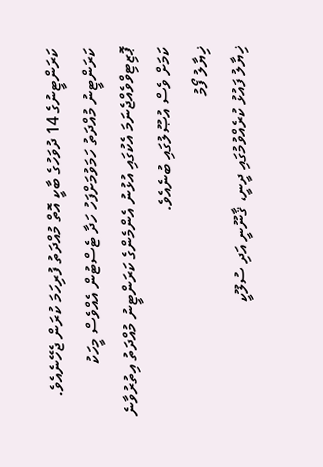ކަރަންޓީނުގެ 14 ދުވަހުގެ ބާކީ އޮތް މުއްދަތު ފުރިހަމަ ކުރަން ޖެހޭނެއެވެ. ކަރަންޓީނު މުއްދަތު ހަމަވުމަށްފަހު ހަދާ ޓެސްޓުން އެއްވެސް މީހަކު ޕޮޒިޓިވްވެއްޖެނަމަ އެކުގައި އުޅުނު އެންމެންގެ ކަރަންޓީނު މުއްދަތު އިތުރުވާނެ ކަމަށް ވެސް އުޞޫލުގައި ބުނެއެވެ.
ޚިޔާލު ފޯމު
ޚިޔާލު ފައުޅު ކުރެއްވުމުގައި ދީނީ، ޤާނޫނީ އަދި ސުލޫކީ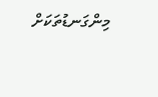މިންގަނޑުތަކަށް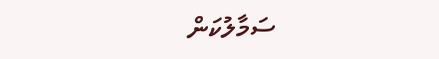ސަމާލުކަން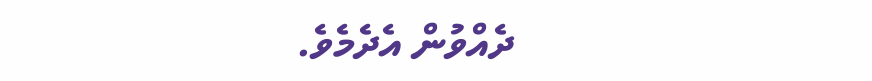ދެއްވުން އެދެމެވެ.